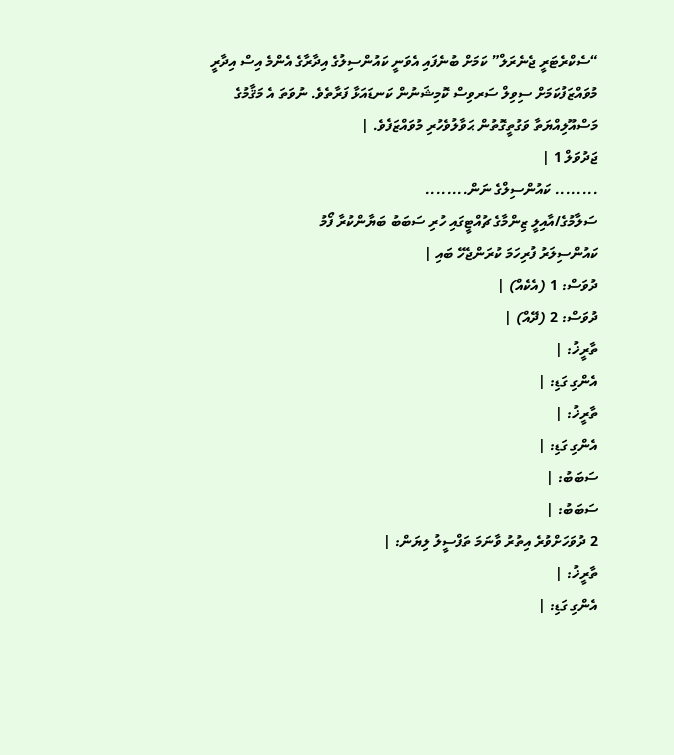“ސެކްރެޓަރީ ޖެނެރަލް” ކަމަށް ބުނެފައި އެވަނީ ކައުންސިލުގެ އިދާރާގެ އެންމެ އިސް އިދާރީ މުވައްޒަފުކަމަށް ސިވިލް ސަރވިސް ކޮމިޝަނުން ކަނޑައަޅާ ފަރާތެވެ. ނުވަތަ އެ މަޤާމުގެ މަސްއޫލިއްޔަތާ ވަގުތީގޮތުން ޙަވާލުވެހުރި މުވައްޒަފެވެ. |
ޖަދުވަލް 1 |
........ ކައުންސިލްގެ ނަން........
ސަލާމުގެ/އާއިލީ ޒިންމާގެ ޗުއްޓީގައި ހުރި ސަބަބު ބަޔާންކުރާ ފޯމު
ކައުންސިލަރު ފުރިހަމަ ކުރަންޖެހޭ ބައި |
ދުވަސް: 1 (އެކެއް) |
ދުވަސް: 2 (ދޭއް) |
ތާރީޚު: |
އެންގި ގަޑި: |
ތާރީޚު: |
އެންގި ގަޑި: |
ސަބަބު: |
ސަބަބު: |
2 ދުވަހަށްވުރެ އިތުރު ވާނަމަ ތަފްސީލު ލިޔަން: |
ތާރީޚު: |
އެންގި ގަޑި: |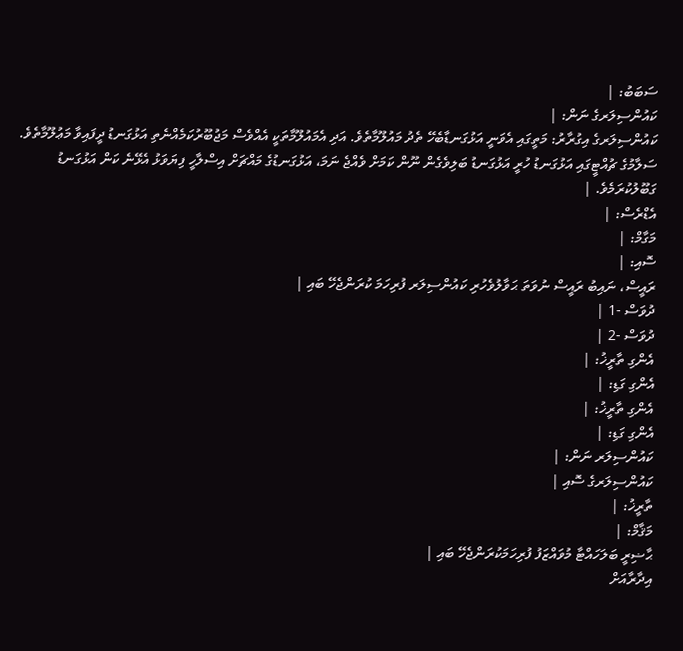ސަބަބު: |
ކައުންސިލަރގެ ނަން: |
ކައުންސިލަރގެ އިގުރާރު: މަތީގައި އެވަނީ އަޅުގަނޑާބެހޭ ތެދު މައުލޫމާތެވެ. އަދި އެމައުލޫމާތަކީ އެއްވެސް މަޖުބޫރުކަމެއްނެތި އަޅުގަނޑު ދީފައިވާ މަޢުލޫމާތެވެ. ސަލާމުގެ ޗުއްޓީގައި އަޅުގަނޑު ހުރީ އަޅުގަނޑު ބަލިވެގެން ނޫން ކަމަށް ވެއްޖެ ނަމަ، އަޅުގަނޑުގެ މައްޗަށް އިސްލާހީ ފިޔަވަޅު އެޅޭނެ ކަން އަޅުގަނޑު ގަބޫލުކުރަމެވެ. |
އެޑްރެސް: |
މަގާމް: |
ސޮއި: |
ރައީސް، ނައިބު ރައީސް ނުވަތަ ޙަވާލުވެހުރި ކައުންސިލަރ ފުރިހަމަ ކުރަންޖެހޭ ބައި |
ދުވަސް -1 |
ދުވަސް -2 |
އެންގި ތާރީޚު: |
އެންގި ގަޑި: |
އެންގި ތާރީޚު: |
އެންގި ގަޑި: |
ކައުންސިލަރ ނަން: |
ކައުންސިލަރގެ ސޮއި |
ތާރީޚު: |
މަޤާމް: |
ޙާޟިރީ ބަލަހައްޓާ މުވައްޒަފު ފުރިހަމަކުރަންޖެހޭ ބައި |
އިދާރާއަށް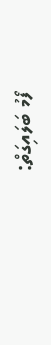ފޯމު ބަލައިގަތް: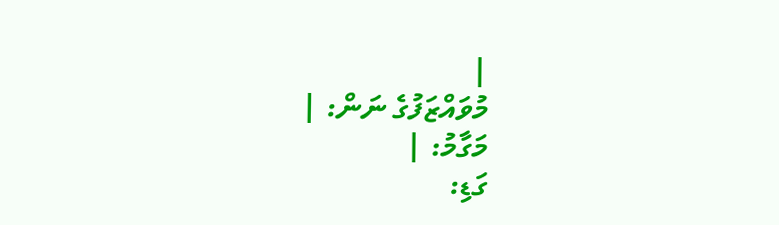|
މުވައްޒަފުގެ ނަން: |
މަގާމު: |
ގަޑި: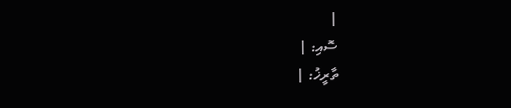|
ސޮއި: |
ތާރީޚު: |